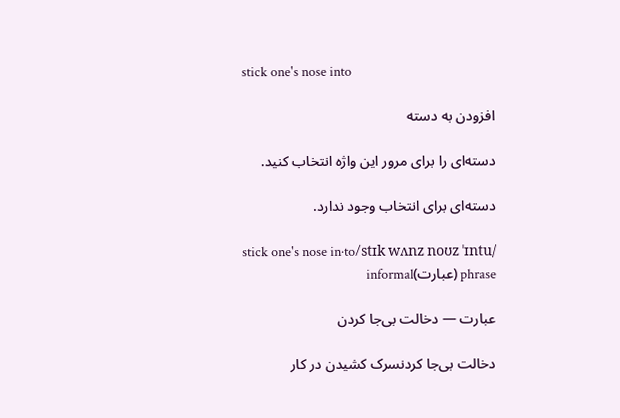stick one's nose into

افزودن به دسته

دسته‌ای را برای مرور این واژه انتخاب کنید.

دسته‌ای برای انتخاب وجود ندارد.

stick one's nose in·to/stɪk wʌnz noʊz ˈɪntu/
phrase (عبارت)informal

عبارت — دخالت بی‌جا کردن

دخالت بی‌جا کردنسرک کشیدن در کار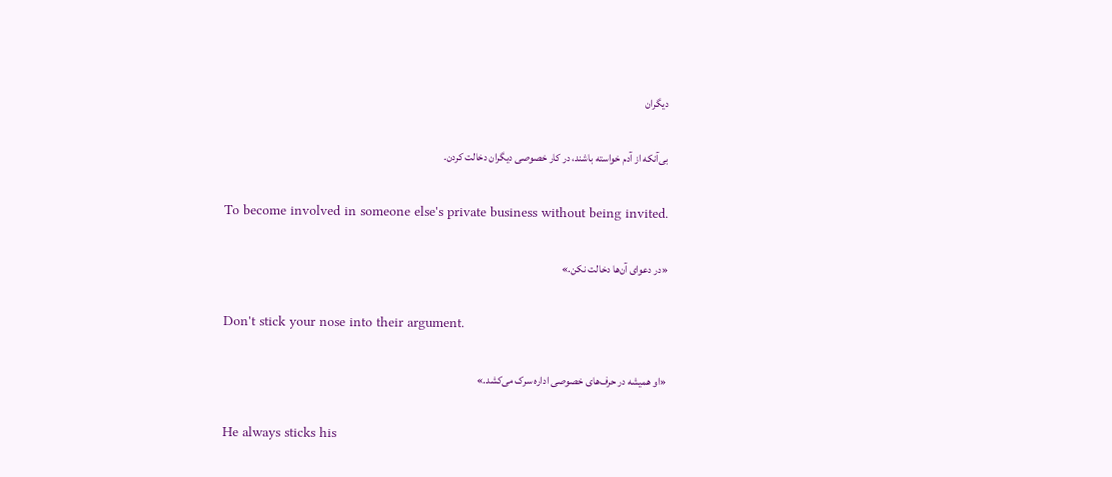دیگران

بی‌آنکه از آدم خواسته باشند، در کار خصوصی دیگران دخالت کردن.

To become involved in someone else's private business without being invited.

«در دعوای آن‌ها دخالت نکن.»

Don't stick your nose into their argument.

«او همیشه در حرف‌های خصوصی اداره سرک می‌کشد.»

He always sticks his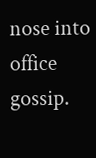nose into office gossip.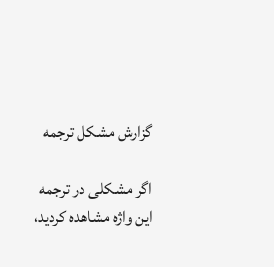گزارش مشکل ترجمه

اگر مشکلی در ترجمه این واژه مشاهده کردید،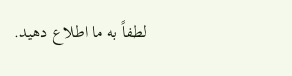لطفاً به ما اطلاع دهید.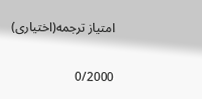امتیاز ترجمه(اختیاری)

0/2000